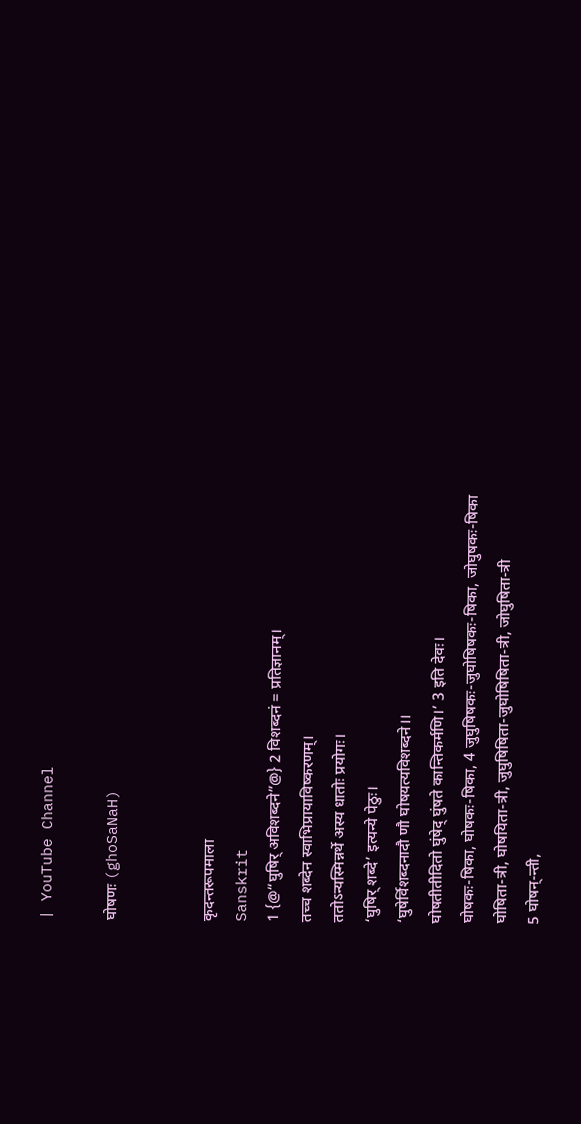| YouTube Channel

घोषणः (ghoSaNaH)


कृदन्तरूपमाला
Sanskrit
1 {@“घुषिर् अविशब्दने”@} 2 विशब्दनं = प्रतिज्ञानम्।
तच्च शब्देन स्वाभिप्रायाविष्करणम्।
ततोऽन्यस्मिन्नर्थे अस्य धातोः प्रयोगः।
‘घुषिर् शब्दे’ इत्यन्ये पेठुः।
‘घुषेर्विशब्दनादौ णौ घोषयत्यविशब्दने।।
घोषतीतीदितो घुंषेद् घुंषते कान्तिकर्मणि।’ 3 इति देवः।
घोषकः-षिका, घोषकः-षिका, 4 जुघुषिषकः-जुघोषिषकः-षिका, जोघुषकः-षिका
घोषिता-त्री, घोषयिता-त्री, जुघुषिषिता-जुघोषिषिता-त्री, जोघुषिता-त्री
5 घोषन्-न्ती,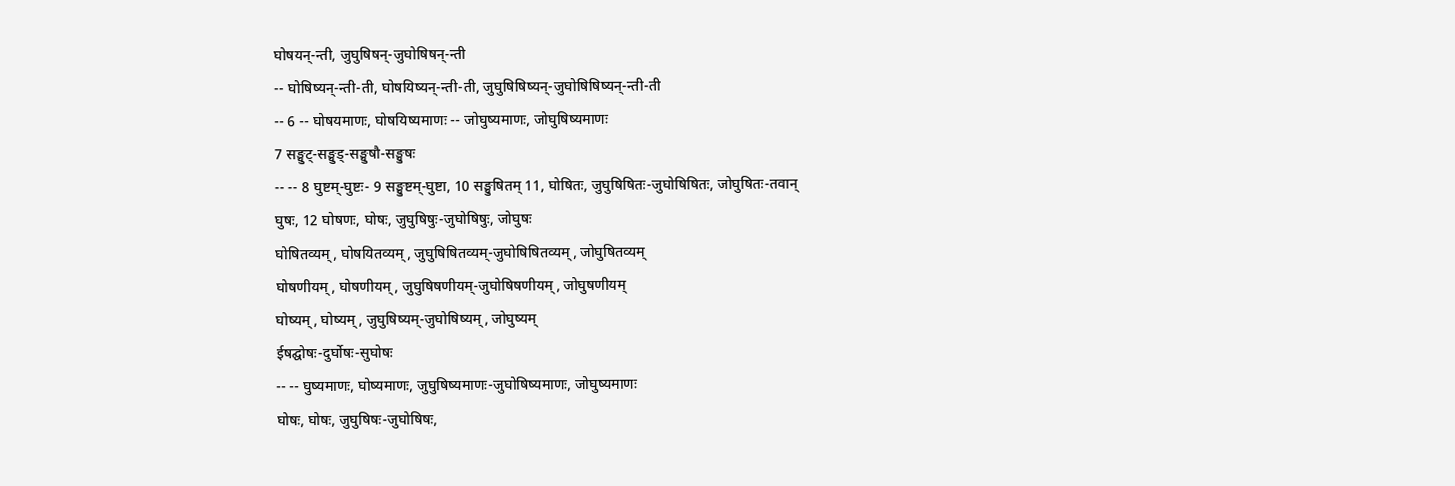घोषयन्-न्ती, जुघुषिषन्-जुघोषिषन्-न्ती
-- घोषिष्यन्-न्ती-ती, घोषयिष्यन्-न्ती-ती, जुघुषिषिष्यन्-जुघोषिषिष्यन्-न्ती-ती
-- 6 -- घोषयमाणः, घोषयिष्यमाणः -- जोघुष्यमाणः, जोघुषिष्यमाणः
7 सङ्घुट्-सङ्घुड्-सङ्घुषौ-सङ्घुषः
-- -- 8 घुष्टम्-घुष्टः- 9 सङ्घुष्टम्-घुष्टा, 10 सङ्घुषितम् 11, घोषितः, जुघुषिषितः-जुघोषिषितः, जोघुषितः-तवान्
घुषः, 12 घोषणः, घोषः, जुघुषिषुः-जुघोषिषुः, जोघुषः
घोषितव्यम्, घोषयितव्यम्, जुघुषिषितव्यम्-जुघोषिषितव्यम्, जोघुषितव्यम्
घोषणीयम्, घोषणीयम्, जुघुषिषणीयम्-जुघोषिषणीयम्, जोघुषणीयम्
घोष्यम्, घोष्यम्, जुघुषिष्यम्-जुघोषिष्यम्, जोघुष्यम्
ईषद्घोषः-दुर्घोषः-सुघोषः
-- -- घुष्यमाणः, घोष्यमाणः, जुघुषिष्यमाणः-जुघोषिष्यमाणः, जोघुष्यमाणः
घोषः, घोषः, जुघुषिषः-जुघोषिषः,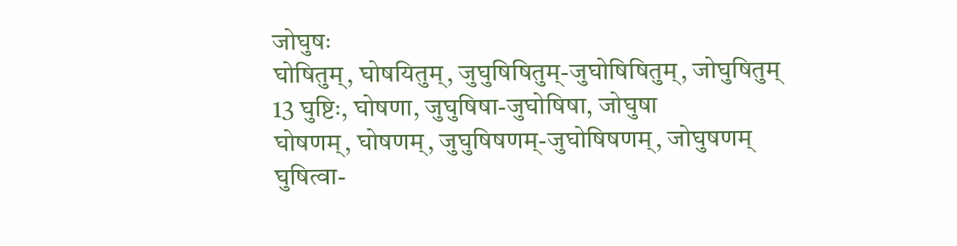जोघुषः
घोषितुम्, घोषयितुम्, जुघुषिषितुम्-जुघोषिषितुम्, जोघुषितुम्
13 घुष्टिः, घोषणा, जुघुषिषा-जुघोषिषा, जोघुषा
घोषणम्, घोषणम्, जुघुषिषणम्-जुघोषिषणम्, जोघुषणम्
घुषित्वा-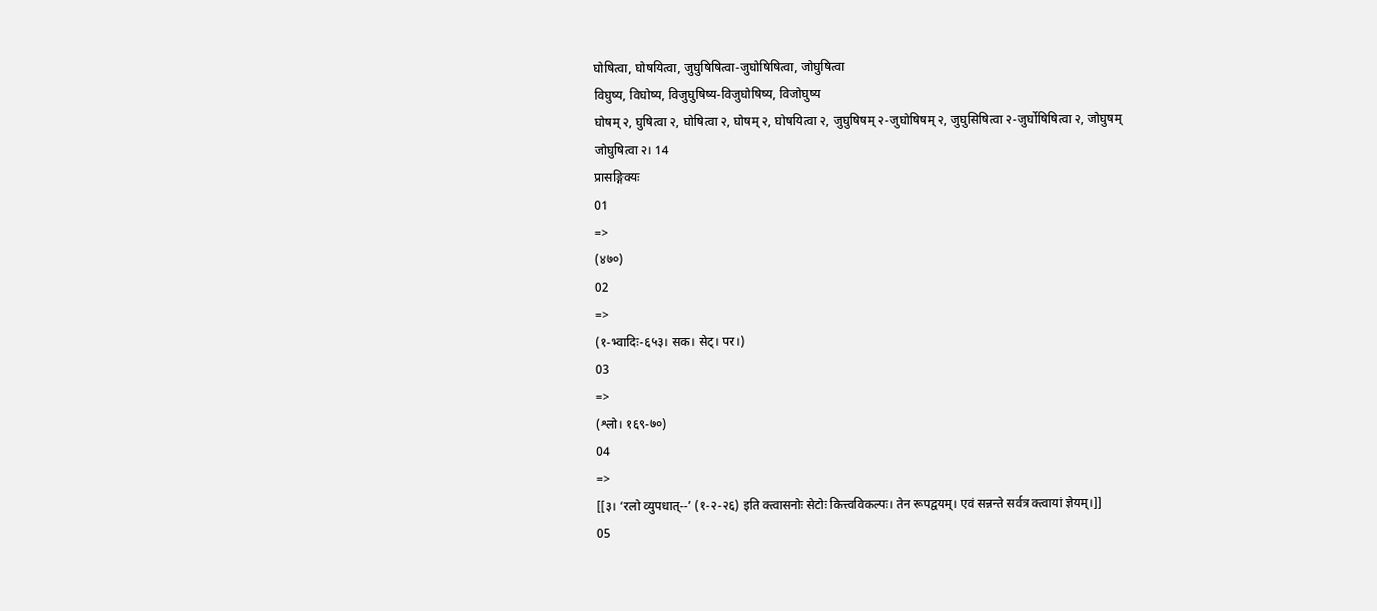घोषित्वा, घोषयित्वा, जुघुषिषित्वा-जुघोषिषित्वा, जोघुषित्वा
विघुष्य, विघोष्य, विजुघुषिष्य-विजुघोषिष्य, विजोघुष्य
घोषम् २, घुषित्वा २, घोषित्वा २, घोषम् २, घोषयित्वा २, जुघुषिषम् २-जुघोषिषम् २, जुघुसिषित्वा २-जुर्घोषिषित्वा २, जोघुषम्
जोघुषित्वा २। 14
प्रासङ्गिक्यः
01
=>
(४७०)
02
=>
(१-भ्वादिः-६५३। सक। सेट्। पर।)
03
=>
(श्लो। १६९-७०)
04
=>
[[३। ‘रलो व्युपधात्--’ (१-२-२६) इति क्त्वासनोः सेटोः कित्त्वविकल्पः। तेन रूपद्वयम्। एवं सन्नन्ते सर्वत्र क्त्वायां ज्ञेयम्।]]
05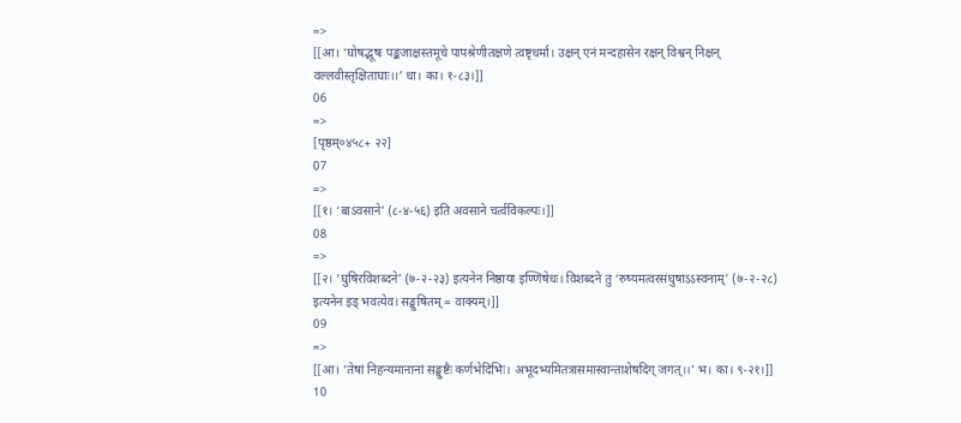=>
[[आ। ‘घोषद्भूषः पङ्कजाक्षस्तमूचे पापश्रेणीतक्षणे त्वष्टृधर्मा। उक्षन् एनं मन्दहासेन रक्षन् विश्वन् निक्षन् वल्लवीस्तृक्षिताघाः।।’ धा। का। १-८३।]]
06
=>
[पृष्ठम्०४५८+ २२]
07
=>
[[१। ‘बाऽवसाने’ (८-४-५६) इति अवसाने चर्त्वविकल्पः।]]
08
=>
[[२। ‘घुषिरविशब्दने’ (७-२-२३) इत्यनेन निष्ठाया इण्णिषेधः। विशब्दने तु ‘रुष्यमत्वरसंघुषाऽऽस्वनाम्’ (७-२-२८) इत्यनेन इड् भवत्येव। सङ्घुषितम् = वाक्यम्।]]
09
=>
[[आ। ‘तेषां निहन्यमानानां सङ्घुष्टैः कर्णभेदिभिः। अभूदभ्यमितत्रासमास्वान्ताशेषदिग् जगत्।।’ भ। का। ९-२१।]]
10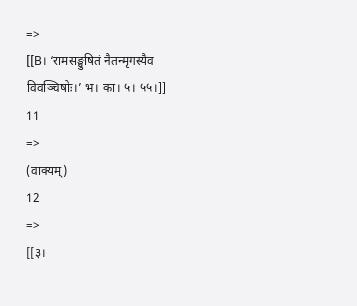=>
[[B। ‘रामसङ्घुषितं नैतन्मृगस्यैव विवञ्चिषोः।’ भ। का। ५। ५५।]]
11
=>
(वाक्यम्)
12
=>
[[३।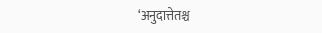‘अनुदात्तेतश्च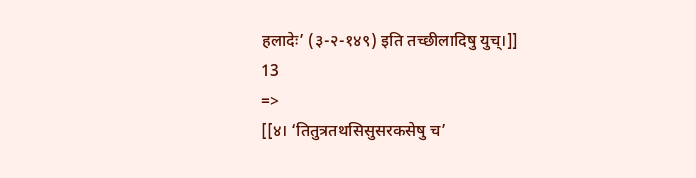हलादेः’ (३-२-१४९) इति तच्छीलादिषु युच्।]]
13
=>
[[४। ‘तितुत्रतथसिसुसरकसेषु च’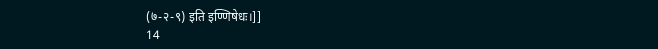(७-२-९) इति इण्णिषेधः।]]
14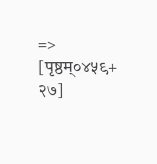=>
[पृष्ठम्०४५९+ २७]